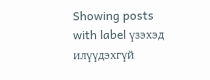Showing posts with label үзэхэд илүүдэхгүй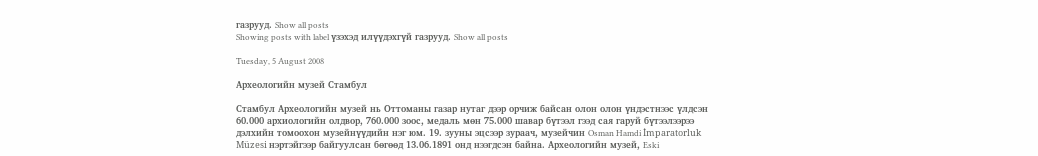газрууд. Show all posts
Showing posts with label үзэхэд илүүдэхгүй газрууд. Show all posts

Tuesday, 5 August 2008

Археологийн музей Стамбул

Стамбул Археологийн музей нь Оттоманы газар нутаг дээр орчиж байсан олон олон үндэстнээс үлдсэн 60.000 архиологийн олдвор, 760.000 зоос, медаль мөн 75.000 шавар бүтээл гээд сая гаруй бүтээлээрээ дэлхийн томоохон музейнүүдийн нэг юм. 19. зууны эцсээр зураач, музейчин Osman Hamdi İmparatorluk Müzesi нэртэйгээр байгуулсан бөгөөд 13.06.1891 онд нээгдсэн байна. Археологийн музей, Eski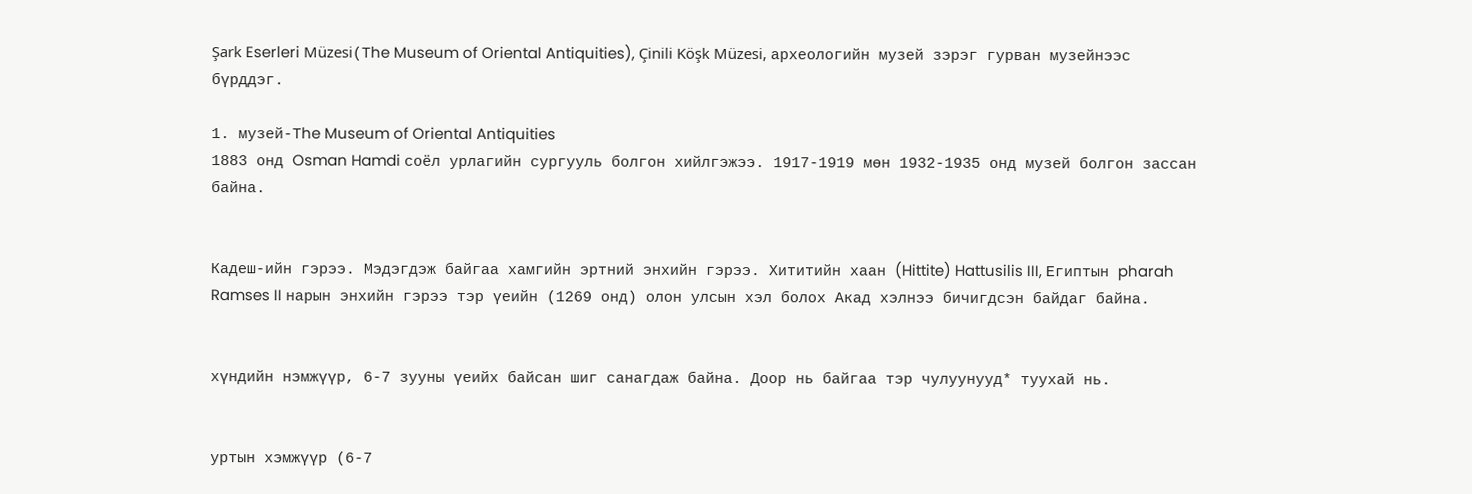Şark Eserleri Müzesi(Тhe Museum of Oriental Antiquities), Çinili Köşk Müzesi, археологийн музей зэрэг гурван музейнээс бүрддэг.

1. музей-Тhe Museum of Oriental Antiquities
1883 онд Osman Hamdi соёл урлагийн сургууль болгон хийлгэжээ. 1917-1919 мөн 1932-1935 онд музей болгон зассан байна.


Кадеш-ийн гэрээ. Mэдэгдэж байгаа хамгийн эртний энхийн гэрээ. Хититийн хаан (Hittite) Hattusilis III, Египтын pharah Ramses II нарын энхийн гэрээ тэр үеийн (1269 онд) олон улсын хэл болох Акад хэлнээ бичигдсэн байдаг байна.


хүндийн нэмжүүр, 6-7 зууны үеийх байсан шиг санагдаж байна. Доор нь байгаа тэр чулуунууд* туухай нь.


уртын хэмжүүр (6-7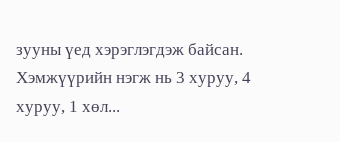зууны үед хэрэглэгдэж байсан. Хэмжүүрийн нэгж нь 3 хуруу, 4 хуруу, 1 хөл...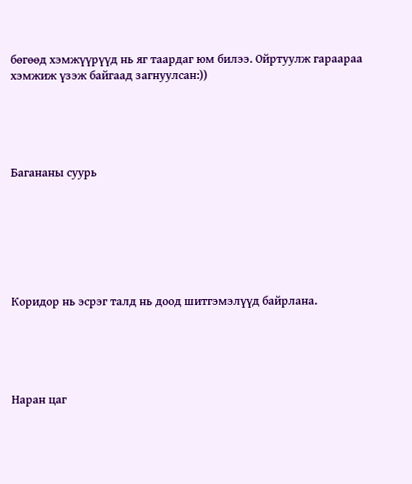бөгөөд хэмжүүрүүд нь яг таардаг юм билээ. Ойртуулж гараараа хэмжиж үзэж байгаад загнуулсан:))





Багананы суурь







Коридор нь эсрэг талд нь доод шитгэмэлүүд байрлана.





Наран цаг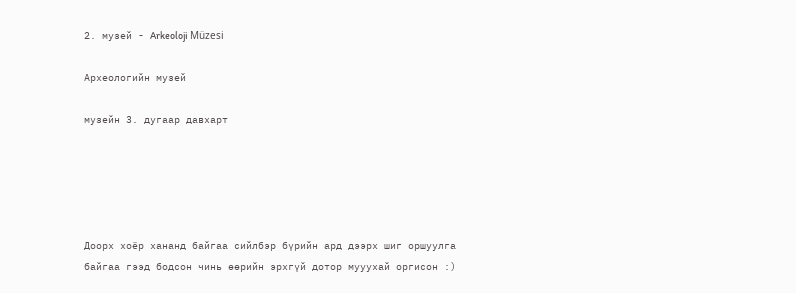2. музей - Arkeoloji Müzesi

Археологийн музей

музейн 3. дугаар давхарт





Доорх хоёр хананд байгаа сийлбэр бүрийн ард дээрх шиг оршуулга байгаа гээд бодсон чинь өөрийн эрхгүй дотор мууухай оргисон :)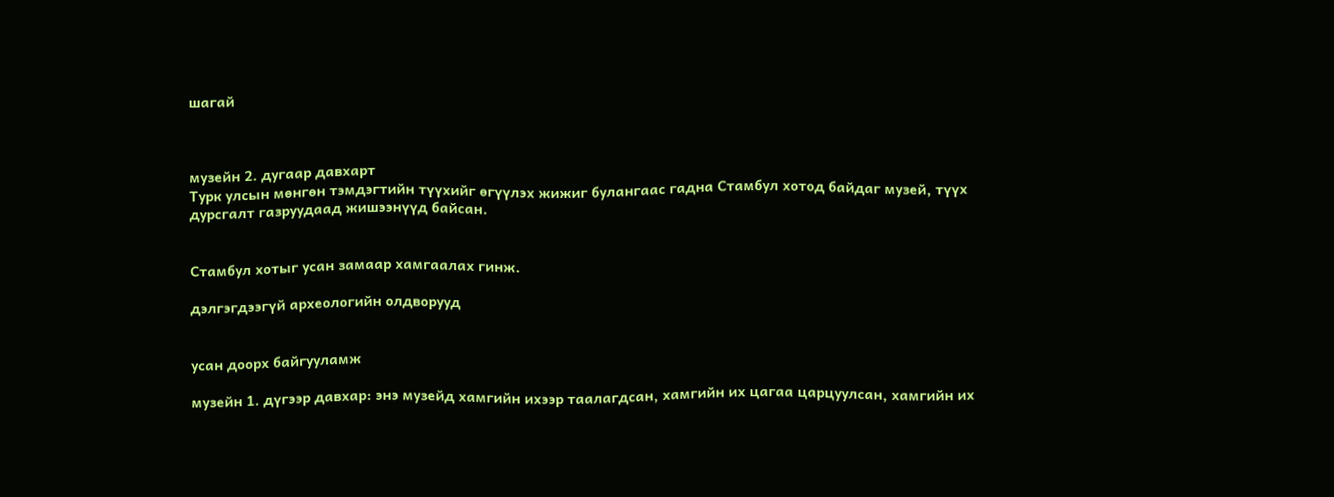шагай



музейн 2. дугаар давхарт
Турк улсын мөнгөн тэмдэгтийн түүхийг өгүүлэх жижиг булангаас гадна Стамбул хотод байдаг музей, түүх дурсгалт газруудаад жишээнүүд байсан.


Стамбул хотыг усан замаар хамгаалах гинж.

дэлгэгдээгүй археологийн олдворууд


усан доорх байгууламж

музейн 1. дүгээр давхар: энэ музейд хамгийн ихээр таалагдсан, хамгийн их цагаа царцуулсан, хамгийн их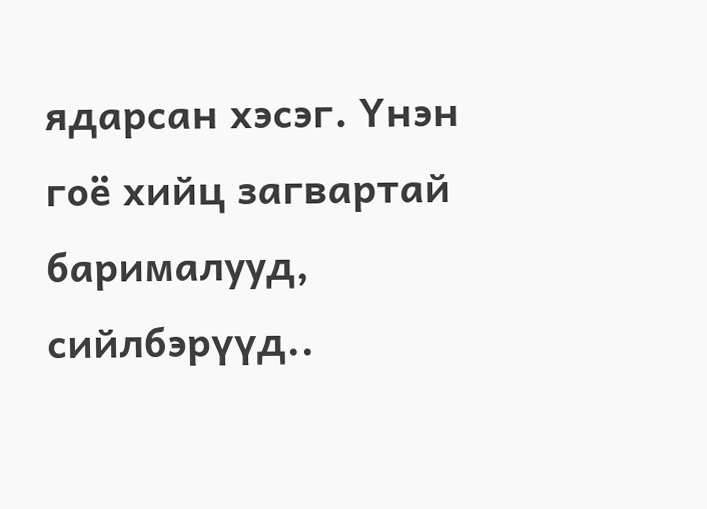ядарсан хэсэг. Үнэн гоё хийц загвартай барималууд, сийлбэрүүд..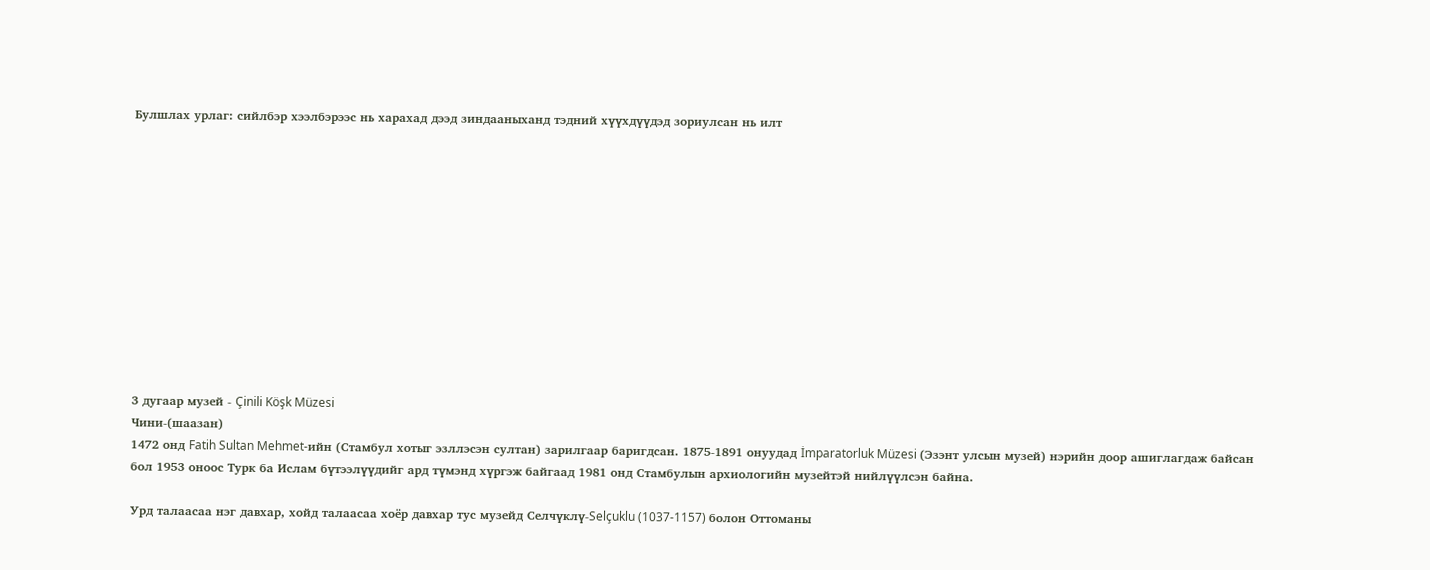Булшлах урлаг: сийлбэр хээлбэрээс нь харахад дээд зиндааныханд тэдний хүүхдүүдэд зориулсан нь илт












3 дугаар музей - Çinili Köşk Müzesi
Чини-(шаазан)
1472 онд Fatih Sultan Mehmet-ийн (Стамбул хотыг эзллэсэн султан) зарилгаар баригдсан. 1875-1891 онуудад İmparatorluk Müzesi (Эзэнт улсын музей) нэрийн доор ашиглагдаж байсан бол 1953 оноос Tурк ба Ислам бүтээлүүдийг ард түмэнд хүргэж байгаад 1981 онд Стамбулын архиологийн музейтэй нийлүүлсэн байна.

Урд талаасаа нэг давхар, хойд талаасаа хоёр давхар тус музейд Селчүклү-Selçuklu (1037-1157) болон Оттоманы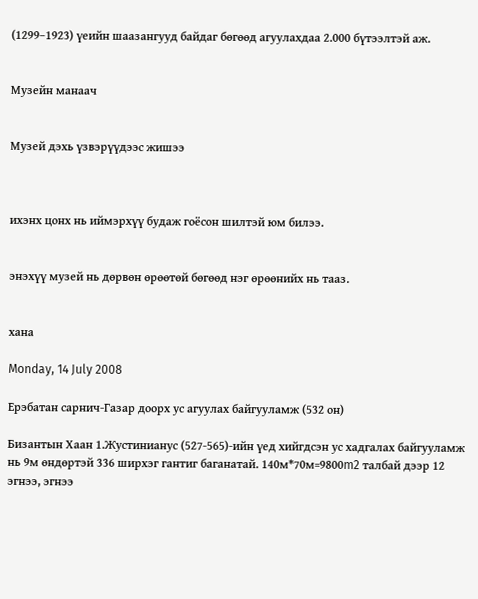(1299–1923) үеийн шаазангууд байдаг бөгөөд агуулахдаа 2.000 бүтээлтэй аж.


Музейн манаач


Музей дэхь үзвэрүүдээс жишээ



ихэнх цонх нь иймэрхүү будаж гоёсон шилтэй юм билээ.


энэхүү музей нь дөрвөн өрөөтөй бөгөөд нэг өрөөнийх нь тааз.


хана

Monday, 14 July 2008

Ерэбатан сарнич-Газар доорх ус агуулах байгууламж (532 он)

Бизантын Хаан 1.Жустинианус (527-565)-ийн үед хийгдсэн ус хадгалах байгууламж нь 9м өндөртэй 336 ширхэг гантиг баганатай. 140м*70м=9800m2 талбай дээр 12 эгнээ, эгнээ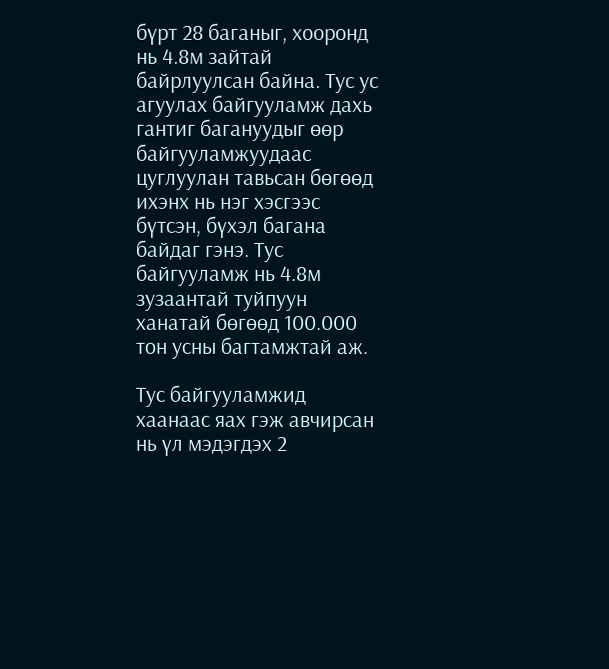бүрт 28 баганыг, хооронд нь 4.8м зайтай байрлуулсан байна. Тус ус агуулах байгууламж дахь гантиг багануудыг өөр байгууламжуудаас цуглуулан тавьсан бөгөөд ихэнх нь нэг хэсгээс бүтсэн, бүхэл багана байдаг гэнэ. Тус байгууламж нь 4.8м зузаантай туйпуун ханатай бөгөөд 100.000 тон усны багтамжтай аж.

Тус байгууламжид хаанаас яах гэж авчирсан нь үл мэдэгдэх 2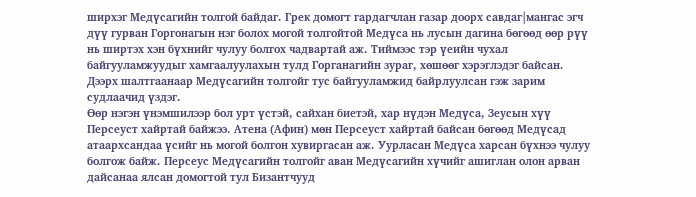ширхэг Медүсагийн толгой байдаг. Грек домогт гардагчлан газар доорх савдаг|мангас эгч дүү гурван Горгонагын нэг болох могой толгойтой Медүса нь лусын дагина бөгөөд өөр рүү нь ширтэх хэн бүхнийг чулуу болгох чадвартай аж. Тиймээс тэр үеийн чухал байгууламжуудыг хамгаалуулахын тулд Горганагийн зураг, хөшөөг хэрэглэдэг байсан. Дээрх шалтгаанаар Медүсагийн толгойг тус байгууламжид байрлуулсан гэж зарим судлаачид үздэг.
Өөр нэгэн үнэмшилээр бол урт үстэй, сайхан биетэй, хар нүдэн Медүса, Зеусын хүү Персеуст хайртай байжээ. Атена (Афин) мөн Персеуст хайртай байсан бөгөөд Медүсад атаархсандаа үсийг нь могой болгон хувиргасан аж. Уурласан Медүса харсан бүхнээ чулуу болгож байж. Персеус Медүсагийн толгойг аван Медүсагийн хүчийг ашиглан олон арван дайсанаа ялсан домогтой тул Бизантчууд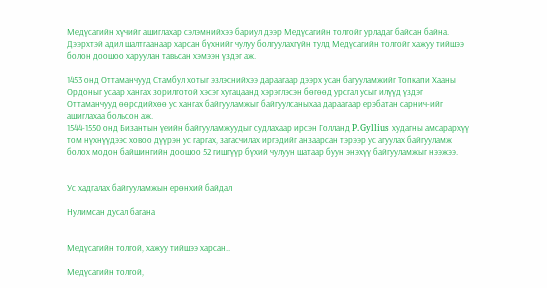Медүсагийн хүчийг ашиглахар сэлэмнийхээ бариул дээр Медүсагийн толгойг урладаг байсан байна. Дээрхтэй адил шалтгаанаар харсан бүхнийг чулуу болгуулахгүйн тулд Медүсагийн толгойг хажуу тийшээ болон доошоо харуулан тавьсан хэмээн үздэг аж.

1453 онд Оттаманчууд Стамбул хотыг эзлэснийхээ дараагаар дээрх усан багууламжийг Топкапи Хааны Ордоныг усаар хангах зорилготой хэсэг хугацаанд хэрэглэсэн бөгөөд урсгал усыг илүүд үздэг Оттаманчууд өөрсдийхөө ус хангах байгууламжыг байгуулсаныхаа дараагаар ерэбатан сарнич-ийг ашиглахаа больсон аж.
1544-1550 онд Бизантын үеийн байгууламжуудыг судлахаар ирсэн Голланд P.Gyllius худагны амсарархүү том нүхнүүдээс ховоо дүүрэн ус гаргах, загасчилах иргэдийг анзаарсан тэрээр ус агуулах байгууламж болох модон байшингийн доошоо 52 гишгүүр бүхий чулуун шатаар буун энэхүү байгууламжыг нээжээ.


Ус хадгалах байгууламжын ерөнхий байдал

Нулимсан дусал багана


Медүсагийн толгой, хажуу тийшээ харсан..

Медүсагийн толгой,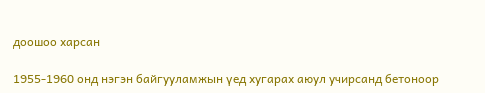доошоо харсан

1955-1960 онд нэгэн байгууламжын үед хугарах аюул учирсанд бетоноор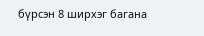бүрсэн 8 ширхэг багана